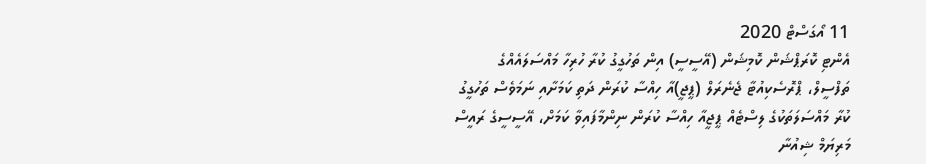11 އޯގަސްޓް 2020
އެންޓި ކޮރަޕްޝަން ކޮމިޝަން (އޭސީސީ) އިން ތަހުގީގު ކުރާ ހުރިހާ މައްސަލައެއްގެ ތަފްސީލް، ޕްރޮސެކިއުޓާ ޖެނެރަލް (ޕީޖީ)އާ ހިއްސާ ކުރަން ދަތި ކަމަށާއި ނަމަވެސް ތަހުގީގު ކުރާ މައްސަލަތަކުގެ ލިސްޓެއް ޕީޖީއާ ހިއްސާ ކުރަން ނިންމާފައިވާ ކަމަށް، އޭސީސީގެ ރައީސް މަރިޔަމް ޝިއުނާ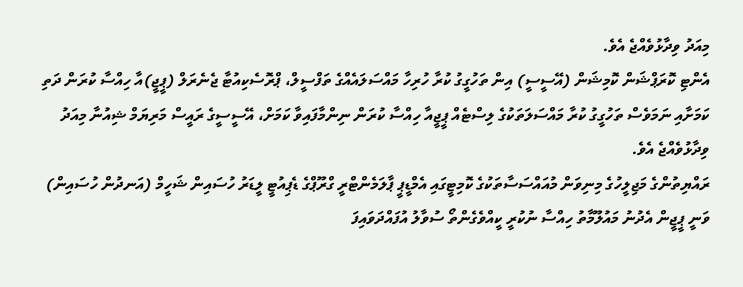މިއަދު ވިދާޅުވެއްޖެ އެވެ.
އެންޓި ކޮރަޕްޝަން ކޮމިޝަން (އޭސީސީ) އިން ތަހުގީގު ކުރާ ހުރިހާ މައްސަލައެއްގެ ތަފްސީލް، ޕްރޮސެކިއުޓާ ޖެނެރަލް (ޕީޖީ)އާ ހިއްސާ ކުރަން ދަތި ކަމަށާއި ނަމަވެސް ތަހުގީގު ކުރާ މައްސަލަތަކުގެ ލިސްޓެއް ޕީޖީއާ ހިއްސާ ކުރަން ނިންމާފައިވާ ކަމަށް، އޭސީސީގެ ރައީސް މަރިޔަމް ޝިއުނާ މިއަދު ވިދާޅުވެއްޖެ އެވެ.
ރައްޔިތުންގެ މަޖިލީހުގެ މިނިވަން މުއައްސަސާތަކުގެ ކޮމިޓީގައި އެމްޑީޕީ ޕާލަމެންޓްރީ ގްރޫޕްގެ ޑެޕިއުޓީ ލީޑަރު ހުސައިން ޝަހީމް (އަނދުން ހުސައިން) ވަނީ ޕީޖީން އެދުނު މައުލޫމާތު ހިއްސާ ނުކުރީ ކީއްވެގެންތޯ ސުވާލު އުފައްދަވައިފަ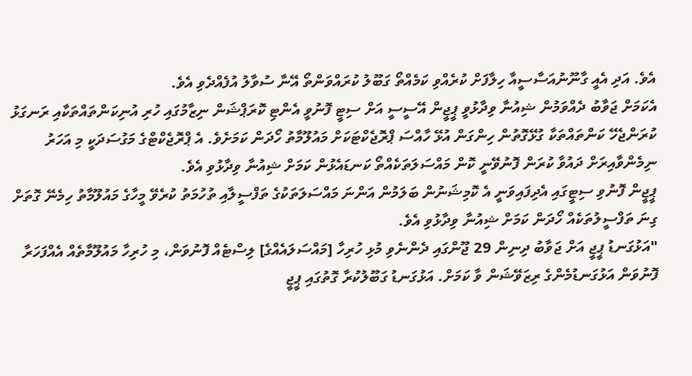އެވެ. އަދި އެއީ ގާނޫނުއަސާސީއާ ހިލާފަށް ކުރެއްވި ކަމެއްތޯ ގަބޫލު ކުރައްވަންތޯ އޭނާ ސުވާލު އުފެއްދެވި އެވެ.
އެކަމަށް ޖަވާބު ދެއްވަމުން ޝިއުނާ ވިދާޅުވީ ޕީޖީން އޭސީސީ އަށް ސިޓީ ފޮނުވީ އެންޓި ކޮރަޕްޝަން ނިޒާމުގައި ހުރި އުނިކަންތައްތަކާއި ރަނގަޅު ކުރަންޖެހޭ ކަންތައްތަކާ ގުޅޭގޮތުން ހިންގަން އުޅޭ ހާއްސަ ޕްރޮޖެކްޓަކަށް މައުލޫމާތު ހޯދަން ކަމަށެވެ. އެ ޕްރޮޖެކްޓްގެ މަގުސަދަކީ މި އަހަރު ނިމެންވާއިރަށް ދައުވާ ކުރަން ފޮނުވޭނީ ކޮން މައްސަލަތަކެއްތޯ ކަނޑައެޅުން ކަމަށް ޝިއުނާ ވިދާޅުވި އެވެ.
ޕީޖީން ފޮނުވި ސިޓީގައި އެދިފައިވަނީ އެ ކޮމިޝަނުން ބަލަމުން އަންނަ މައްސަލަތަކުގެ ތަފްސީލާއި ތުހުމަތު ކުރެވޭ މީހާގެ މައުލޫމާތު ހިމެނޭ ގޮތަށް ގިނަ ތަފްސީލުތަކެއް ހޯދަން ކަމަށް ޝިއުނާ ވިދާޅުވި އެވެ.
"އަޅުގަނޑު ޕީޖީ އަށް ޖަވާބު ދިނިން 29 ޖޫންގައި ދެންނެވި މުޅި ހުރިހާ [މައްސަލައެއްގެ] ލިސްޓެއް ފޮނުވަން، މި ހުރިހާ މައުލޫމާތެއް އެއްފަހަރާ ފޮނުވަން އަޅުގަނޑުމެންގެ ރިޒަވޭޝަން ވާ ކަމަށް. އަޅުގަނޑު ގަބޫލުކުރާ ގޮތުގައި ޕީޖީ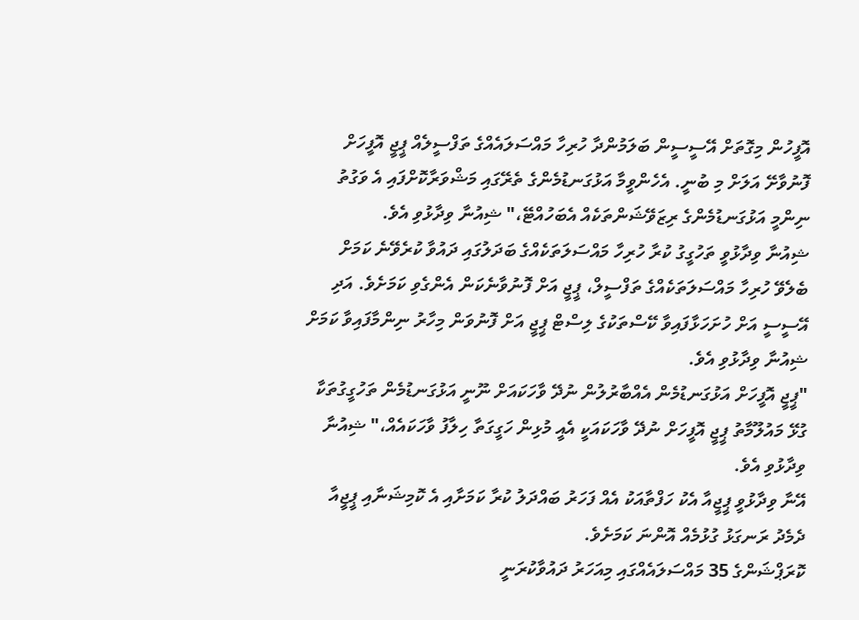އޮފީހުން މިގޮތަށް އޭސީސީން ބަލަމުންދާ ހުރިހާ މައްސަލައެއްގެ ތަފްސީލެއް ޕީޖީ އޮފީހަށް ފޮނުވާށޭ އަލަށް މި ބުނީ. އެހެންވީމާ އަޅުގަނޑުމެންގެ ތެރޭގައި މަޝްވަރާކޮށްފައި އެ ވަގުތު ނިންމީ އަޅުގަނޑުމެންގެ ރިޒަވޭޝަންތަކެއް އެބަހުއްޓޭ،" ޝިއުނާ ވިދާޅުވި އެވެ.
ޝިއުނާ ވިދާޅުވީ ތަހުގީގު ކުރާ ހުރިހާ މައްސަލަތަކެއްގެ ބަދަލުގައި ދައުވާ ކުރެވޭނެ ކަމަށް ބެލެވޭ ހުރިހާ މައްސަލަތަކެއްގެ ތަފްސީލް، ޕީޖީ އަށް ފޮނުވާނެކަން އެންގެވި ކަމަށެވެ. އަދި އޭސީސީ އަށް ހުށަހަޅާފައިވާ ކޭސްތަކުގެ ލިސްޓް ޕީޖީ އަށް ފޮނުވަން މިހާރު ނިންމާފައިވާ ކަމަށް ޝިއުނާ ވިދާޅުވި އެވެ.
"ޕީޖީ އޮފީހަށް އަޅުގަނޑުމެން އެއްބާރުލުން ނުދޭ ވާހަކައަށް ނޫނީ އަޅުގަނޑުމެން ތަހުގީގުތަކާ ގުޅޭ މައުލޫމާތު ޕީޖީ އޮފީހަށް ނުދޭ ވާހަކައަކީ އެއީ މުޅިން ހަގީގަތާ ހިލާފު ވާހަކައެއް،" ޝިއުނާ ވިދާޅުވި އެވެ.
އޭނާ ވިދާޅުވީ ޕީޖީއާ އެކު ހަފްތާއަކު އެއް ފަހަރު ބައްދަލު ކުރާ ކަމަށާއި އެ ކޮމިޝަނާއި ޕީޖީއާ ދެމެދު ރަނގަޅު ގުޅުމެއް އޮންނަ ކަމަށެވެ.
ކޮރަޕްޝަންގެ 35 މައްސަލައެއްގައި މިއަހަރު ދައުވާކުރަނީ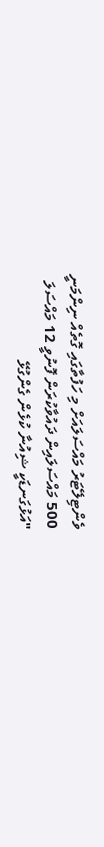ވެންޓިލޭޓަރު މައްސަލައަށް މި ހަފުތާގައި ގޮތެއް ނިންމަނީ
500 މައްސަލައިން ދައުވާކުރަން ފޮނުވީ 12 މައްސަލަ
"އަޅުގަނޑަކީ ޝިއުނާ ކުޅެން ގެންގުޅޭ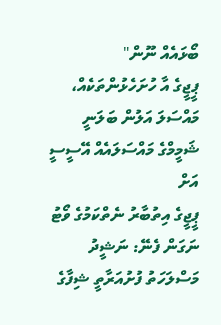ބޯޅައެއް ނޫން"
ޕީޖީގެ އާ ހުށަހެޅުންތަކެއް، މައްސަލަ އަލުން ބަލަނީ
ޝަމީމްގެ މައްސަލައެއް އޭސީސީ އަށް
ޕީޖީގެ އިތުބާރު ނެތްކަމުގެ ވޯޓު ނަގަން ފެނޭ: ނަޝީދު
މަސްލަހަތު ފުށުއަރާތީ ޝިފާގެ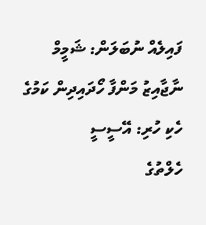ފައިލެއް ނުބަލަން: ޝަމީމް
ނާޖާއިޒު މަންފާ ހޯދައިދިން ކަމުގެ ހެކި ހުރި: އޭސީސީ
ހެލްތުގެ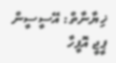ޚިޔާނާތް: އޭސީސީން ޕީޖީ އޮފީހާ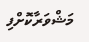މަޝްވަރާކޮށްފި